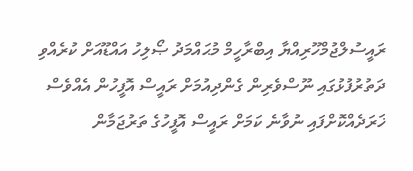ރައީސުލްޖުމްހޫރިއްޔާ އިބްރާހީމް މުޙައްމަދު ޞޯލިހު އައްޑޫއަށް ކުރެއްވި ދަތުރުފުޅުގައި ނޫސްވެރިން ގެންދިއުމަށް ރައީސް އޮފީހުން އެއްވެސް ޚަރަދެއްކޮށްފައި ނުވާނެ ކަމަށް ރައީސް އޮފީހުގެ ތަރުޖަމާން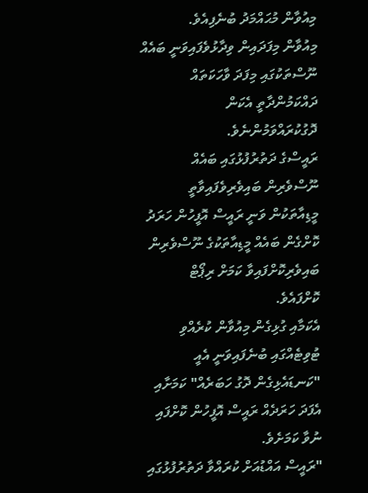މިއުވާން މުޙައްމަދު ބުނެފިއެވެ.
މިއުވާން މިފަދައިން ވިދާޅުވެފައިވަނީ ބައެއް ނޫސްތަކުގައި މިފަދަ ވާހަކަތައް ދައްކަމުންދާތީ އެކަން ދޮގުކުރައްވަމުންނެވެ.
ރައީސްގެ ދަތުރުފުޅުގައި ބައެއް ނޫސްވެރިން ބައިވެރިވެފައިވާތީ މީޑިއާތަކުން ވަނީ ރައީސް އޮފީހުން ހަރަދު ކޮށްގެން ބައެއް މީޑިއާތަކުގެ ނޫސްވެރިން ބައިވެރިކޮށްފައިވާ ކަމަށް ރިޕޯޓް ކޮށްފައެވެ.
އެކަމާއި ގުޅިގެން މިއުވާން ކުރެއްވި ޓުވިޓެއްގައި ބުނެފައިވަނީ އެއީ "ކަނޑައެޅިގެން ދޮގު ހަބަރެއް" ކަމަށާއި އެފަދަ ހަރަދެއް ރައީސް އޮފީހުން ކޮށްފައި ނުވާ ކަމަށެވެ.
"ރައީސް އައްޑުއަށް ކުރައްވާ ދަތުރުފުޅުގައި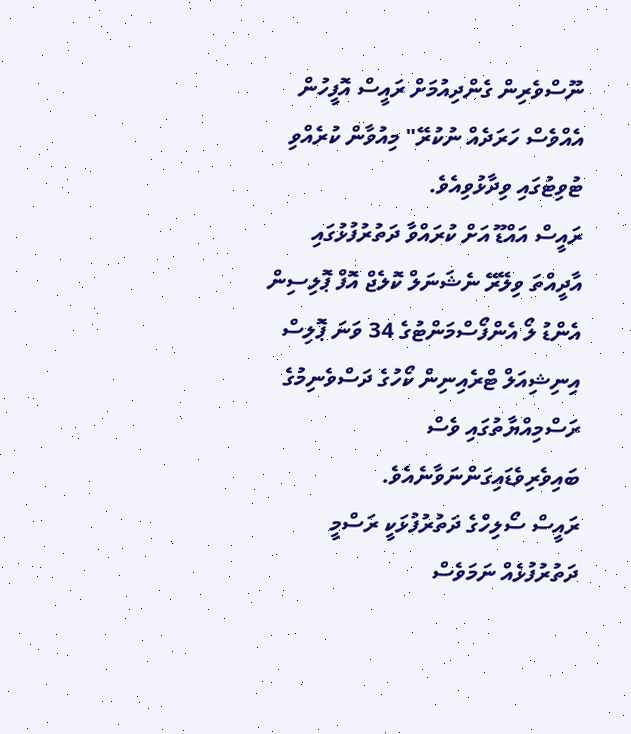ނޫސްވެރިން ގެންދިއުމަށް ރައީސް އޮފީހުން އެއްވެސް ހަރަދެއް ނުކުރޭ" މިއުވާން ކުރެއްވި ޓުވިޓުގައި ވިދާޅުވިއެވެ.
ރައީސް އައްޑޫ އަށް ކުރައްވާ ދަތުރުފުޅުގައި އާދީއްތަ ވިލޭރޭ ނެޝަނަލް ކޮލެޖް އޮފް ޕޮލިސިން އެންޑު ލޯ އެންފޯސްމަންޓުގެ 34 ވަނަ ޕޮލިސް އިނިޝިއަލް ޓްރެއިނިން ކޯހުގެ ދަސްވެނިމުގެ ރަސްމިއްޔާތުގައި ވެސް ބައިވެރިވެޑައިގަންނަވާނެއެވެ.
ރައީސް ސޯލިހްގެ ދަތުރުފުޅަކީ ރަސްމީ ދަތުރުފުޅެއް ނަމަވެސް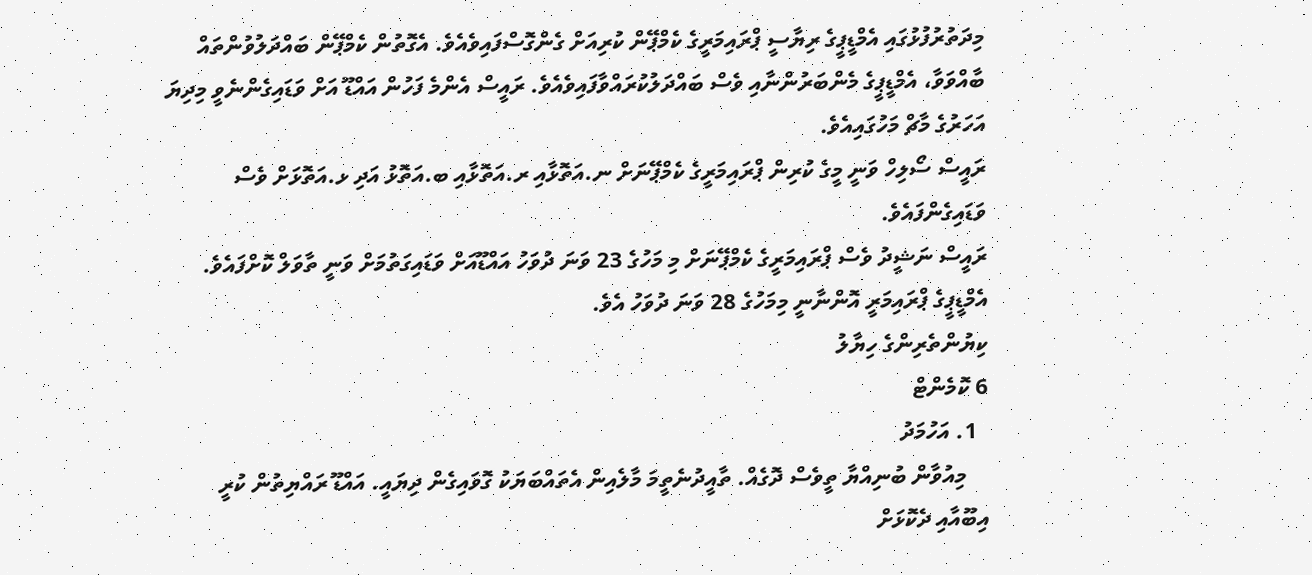މިދަތުރުފުޅުގައި އެމްޑީޕީގެ ރިޔާސީ ޕްރައިމަރީގެ ކެމްޕޭން ކުރިއަށް ގެންގޮސްފައިވެއެވެ. އެގޮތުން ކެމްޕޭން ބައްދަލުވުންތައް ބާއްވަވާ، އެމްޑީޕީގެ މެންބަރުންނާއި ވެސް ބައްދަލުކުރައްވާފައިވެއެވެ. ރައީސް އެންމެ ފަހުން އައްޑޫ އަށް ވަޑައިގެންނެވީ މިދިޔަ އަހަރުގެ މާޗް މަހުގައިއެވެ.
ރައީސް ސޯލިހް ވަނީ މީގެ ކުރިން ޕްރައިމަރީގެ ކެމްޕޭނަށް ނ.އަތޮޅާއި ރ.އަތޮޅާއި ބ.އަތޮޅު އަދި ޅ.އަތޮޅަށް ވެސް ވަޑައިގެންފައެވެ.
ރައީސް ނަޝީދު ވެސް ޕްރައިމަރީގެ ކެމްޕޭނަށް މި މަހުގެ 23 ވަނަ ދުވަހު އައްޑޫއަށް ވަޑައިގަތުމަށް ވަނީ ތާވަލް ކޮށްފައެވެ.
އެމްޑީޕީގެ ޕްރައިމަރީ އޮންނާނީ މިމަހުގެ 28 ވަނަ ދުވަހު އެވެ.
ކިޔުންތެރިންގެ ހިޔާލު
6 ކޮމެންޓް
  1. އަހުމަދު
    މިއުވާން ބުނިއްޔާ ތީވެސް ދޮގެއް. ތާއީދުނެތީމަ މާލެއިން އެތައްބަޔަކު ގޮވައިގެން ދިޔައީ. އައްޑޫ ރައްޔިތުން ކުރީ އިބޫއާއި ދެކޮޅަށް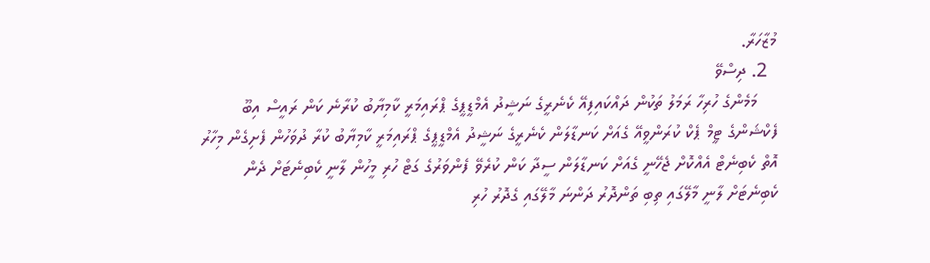މުޒާހަރާ.
  2. ދިސްވޭ
    މަމެންގެ ހުރިހާ ރަމަލު ތަކުން ދައްކައިފިއޭ ކެނެރީގެ ނަޝީދު އެމްޑީޕީގެ ޕްރައިމަރީ ކާމިޔާބު ކުރާނެ ކަން ރައީސް އިބޫ ފެކްޝަންގެ ޓީމް ޕެކް ކުރަންވީއޭ ގެއަށް ކަނޑާލަން ކެނެރީގެ ނަޝީދު އެމްޑީޕީގެ ޕްރައިމަރީ ކާމިޔާބު ކުރާ ދުވަހުން ފެށިގެން މިހާރު އޮތް ކެބިނެޓް އެއްކޮށް ޖެހޭނީ ގެއަށް ކަނޑާލަން ސީދާ ކަން ކުރެވޭ ފެންވަރުގެ ގަޓް ހުރި މީހުން ލާނީ ކެބިނެޓަށް ދެން ކެބިނެޓަށް ލާނީ މާލޭގައި ތިބި ތަންދޮރު ދަންނަ މާލޭގައި ގެދޮރު ހުރި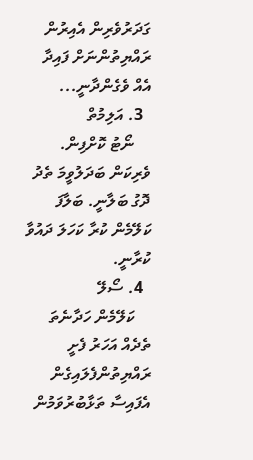ގަދަރުވެރިން އެއިރުން ރައްޔިތުންނަށް ފައިދާ އެއް ވެގެންދާނީ...
  3. އަލިމުތް
    ނޯޓު ކޮށްފިން. ވެރިކަން ބަދަލުވީމަ ތެދު ދޮގު ބަލާނީ. ބަލާފަ ކަލޭމެން ކުރާ ކަހަލަ ދައުވާ ކުރާނީ.
  4. ސޯލޭ
    ކަލޭމެން ހަދާނެތަ ތެދެއް އަހަރު ފެށީ ރައްޔިތުންފެލައިގެން އެފައިސާ ތަޅާބުރުވަމުން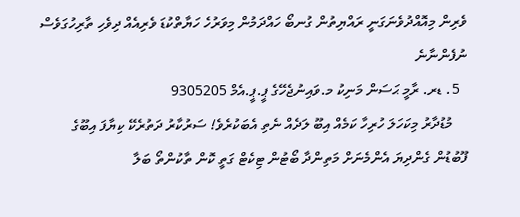ވެރިން މިއޮއްދުވެނަގަނީ ރައްޔިތުން ގުނބޯ ހައްދަމުން މިވަރުހެ ހަޔާތްކުޑަ ވެރިއެއް ދިވެހި ތާރިހުގަވެސް ނުފެންނާނެ
  5. ޑރ. ރާމީ ޙަސަން މަނިކު މ.ވައިނުޖެހޭގެ ޕީ.ޕީ.އެމް 9305205
    މުޑުދާރު މިކަހަލަ ހުރިހާ ކަމެއް އިބޫ ލަދެއް ނެތި އެބަކުރެވެ! ސަރުކާރު ދަތުރެކޭ ކިޔާފަ އިބޫގެ ފޫބުޑުން ގެންދިޔަ އެންމެނަށް މަތިންދާ ބޯޓުން ޓިކެޓް ގަތީ ކޮން ތާކުންތޯ ބަލާ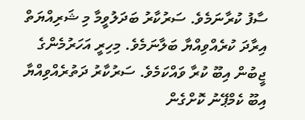ސާފު ކުރާނަމެވެ. ސަރުކާރު ބަދަލުވީމާ މި ޝަރިއްޔަތް އިރާދަ ކުރެއްވިއްޔާ ބަލާނަމެވެ. މިހިރީ އަހަރުމެންގެ ޖީބުން އިބޫ ކުރާ ވައްކަމެވެ. ސަރުކާރު ދަތުރެއްވިއްޔާ އިބޫ ކެމްޕޭނު ކޮށްގެން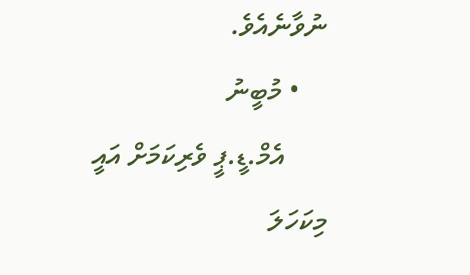ނުވާނެއެވެ.
    • މުބީނު
      އެމް.ޑީ.ޕީ ވެރިކަމަށް އައީ މިކަހަލަ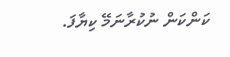ކަންކަން ނުކުރާނަމޭ ކިޔާފަ.